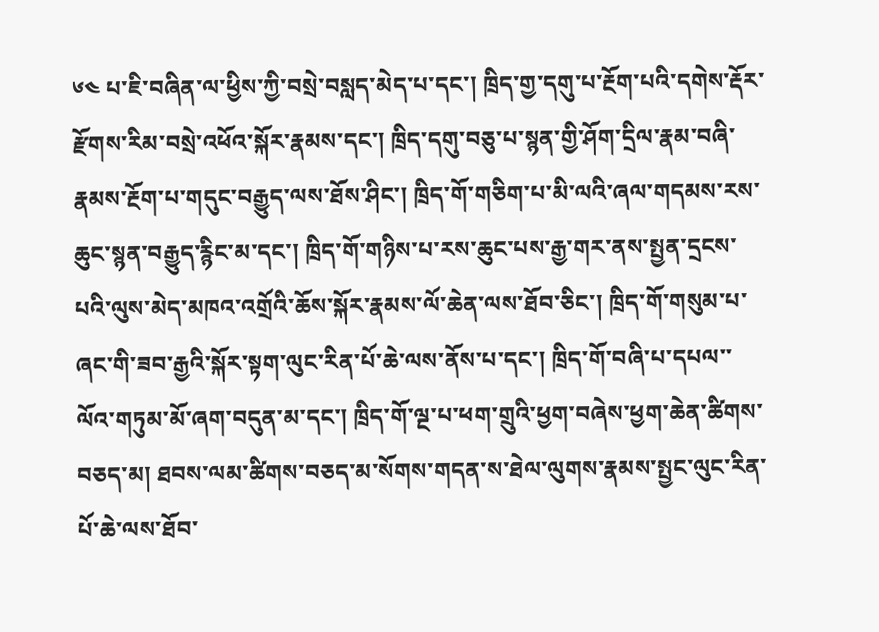༦༤ པ་ཇི་བཞིན་ལ་ཕྱིས་ཀྱི་བསྲེ་བསླད་མེད་པ་དང་། ཁྲིད་གྱ་དགུ་པ་རྔོག་པའི་དགེས་རྡོར་རྫོགས་རིམ་བསྲེ་འཕོའ་སྐོར་རྣམས་དང་། ཁྲིད་དགུ་བཅུ་པ་སྙན་གྱི་ཤོག་དྲིལ་རྣམ་བཞི་རྣམས་རྔོག་པ་གདུང་བརྒྱུད་ལས་ཐོས་ཤིང་། ཁྲིད་གོ་གཅིག་པ་མི་ལའི་ཞལ་གདམས་རས་ཆུང་སྙན་བརྒྱུད་རྙིང་མ་དང་། ཁྲིད་གོ་གཉིས་པ་རས་ཆུང་པས་རྒྱ་གར་ནས་སྤྱན་དྲངས་པའི་ལུས་མེད་མཁའ་འགྲོའི་ཆོས་སྐོར་རྣམས་ལོ་ཆེན་ལས་ཐོབ་ཅིང་། ཁྲིད་གོ་གསུམ་པ་ཞང་གི་ཟབ་རྒྱའི་སྐོར་སྟག་ལུང་རིན་པོ་ཆེ་ལས་ནོས་པ་དང་། ཁྲིད་གོ་བཞི་པ་དཔལ་་ལོའ་གཏུམ་མོ་ཞག་བདུན་མ་དང་། ཁྲིད་གོ་ལྔ་པ་ཕག་གྲུའི་ཕྱག་བཞེས་ཕྱག་ཆེན་ཚིགས་བཅད་མ། ཐབས་ལམ་ཚིགས་བཅད་མ་སོགས་གདན་ས་ཐེལ་ལུགས་རྣམས་སྤྱང་ལུང་རིན་པོ་ཆེ་ལས་ཐོབ་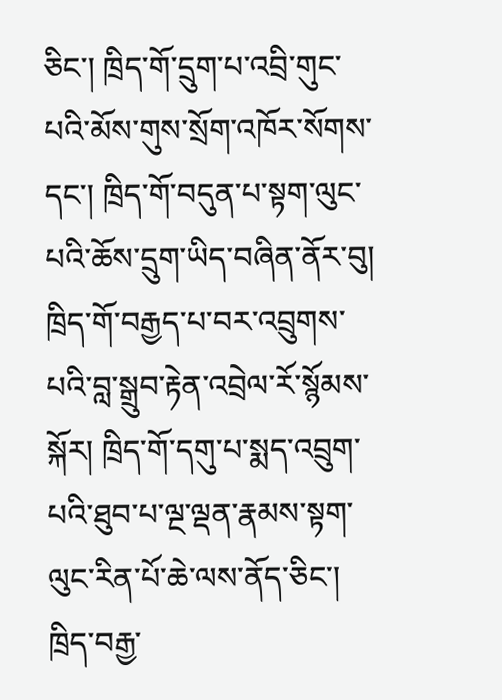ཅིང་། ཁྲིད་གོ་དྲུག་པ་འབྲི་གུང་པའི་མོས་གུས་སྲོག་འཁོར་སོགས་དང་། ཁྲིད་གོ་བདུན་པ་སྟག་ལུང་པའི་ཆོས་དྲུག་ཡིད་བཞིན་ནོར་བུ། ཁྲིད་གོ་བརྒྱད་པ་བར་འབྲུགས་པའི་བླ་སྒྲུབ་རྟེན་འབྲེལ་རོ་སྙོམས་སྐོར། ཁྲིད་གོ་དགུ་པ་སྨད་འབྲུག་པའི་ཐུབ་པ་ལྔ་ལྡན་རྣམས་སྟག་ལུང་རིན་པོ་ཆེ་ལས་ནོད་ཅིང་། ཁྲིད་བརྒྱ་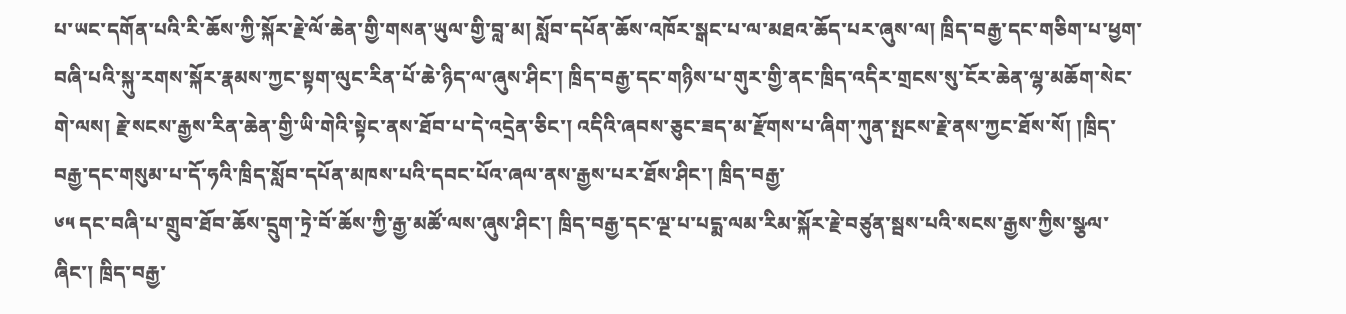པ་ཡང་དགོན་པའི་རི་ཆོས་ཀྱི་སྐོར་རྗེ་ལོ་ཆེན་གྱི་གསན་ཡུལ་གྱི་བླ་མ། སློབ་དཔོན་ཆོས་འཁོར་སྒང་པ་ལ་མཐའ་ཆོད་པར་ཞུས་ལ། ཁྲིད་བརྒྱ་དང་གཅིག་པ་ཕྱག་བཞི་པའི་སྐུ་རགས་སྐོར་རྣམས་ཀྱང་སྟག་ལུང་རིན་པོ་ཆེ་ཉིད་ལ་ཞུས་ཤིང་། ཁྲིད་བརྒྱ་དང་གཉིས་པ་གུར་གྱི་ནང་ཁྲིད་འདིར་གྲངས་སུ་ངོར་ཆེན་ལྷ་མཆོག་སེང་གེ་ལས། རྗེ་སངས་རྒྱས་རིན་ཆེན་གྱི་ཡི་གེའི་སྟེང་ནས་ཐོབ་པ་དེ་འདྲེན་ཅིང་། འདིའི་ཞབས་ཅུང་ཟད་མ་རྫོགས་པ་ཞིག་ཀུན་སྤངས་རྗེ་ནས་ཀྱང་ཐོས་སོ། །ཁྲིད་བརྒྱ་དང་གསུམ་པ་དོ་ཧའི་ཁྲིད་སློབ་དཔོན་མཁས་པའི་དབང་པོའ་ཞལ་ནས་རྒྱས་པར་ཐོས་ཤིང་། ཁྲིད་བརྒྱ་
༦༥ དང་བཞི་པ་གྲུབ་ཐོབ་ཆོས་དྲུག་ཏྲེ་བོ་ཆོས་ཀྱི་རྒྱ་མཚོ་ལས་ཞུས་ཤིང་། ཁྲིད་བརྒྱ་དང་ལྔ་པ་པདྨ་ལམ་རིམ་སྐོར་རྗེ་བཙུན་སྦས་པའི་སངས་རྒྱས་ཀྱིས་སྩལ་ཞིང་། ཁྲིད་བརྒྱ་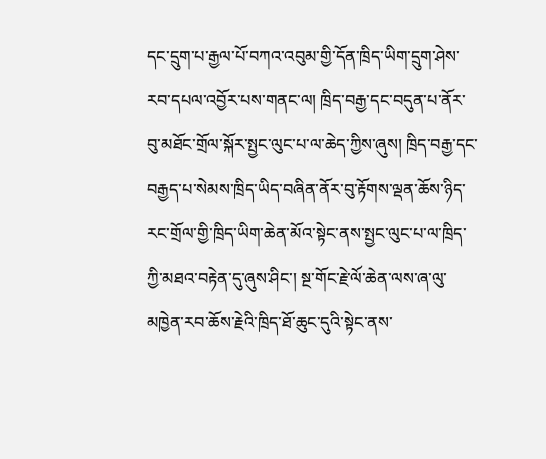དང་དྲུག་པ་རྒྱལ་པོ་བཀའ་འབུམ་གྱི་དོན་ཁྲིད་ཡིག་དྲུག་ཤེས་རབ་དཔལ་འབྱོར་པས་གནང་ལ། ཁྲིད་བརྒྱ་དང་བདུན་པ་ནོར་བུ་མཐོང་གྲོལ་སྐོར་སྤྱང་ལུང་པ་ལ་ཆེད་ཀྱིས་ཞུས། ཁྲིད་བརྒྱ་དང་བརྒྱད་པ་སེམས་ཁྲིད་ཡིད་བཞིན་ནོར་བུ་རྟོགས་ལྡན་ཆོས་ཉིད་རང་གྲོལ་གྱི་ཁྲིད་ཡིག་ཆེན་མོའ་སྟེང་ནས་སྤྱང་ལུང་པ་ལ་ཁྲིད་ཀྱི་མཐའ་བརྟེན་དུ་ཞུས་ཤིང་། སྔ་གོང་རྗེ་ལོ་ཆེན་ལས་ཞ་ལུ་མཁྱེན་རབ་ཆོས་རྗེའི་ཁྲིད་ཐོ་ཆུང་དུའི་སྟེང་ནས་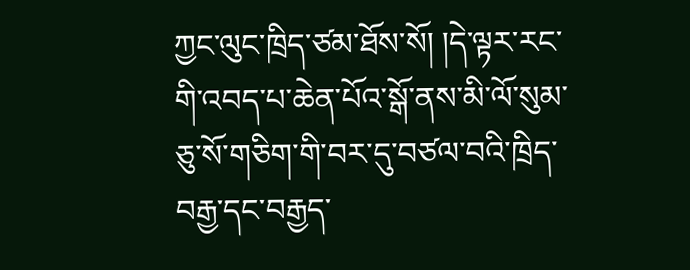ཀྱང་ལུང་ཁྲིད་ཙམ་ཐོས་སོ། །དེ་ལྟར་རང་གི་འབད་པ་ཆེན་པོའ་སྒོ་ནས་མི་ལོ་སུམ་ཅུ་སོ་གཅིག་གི་བར་དུ་བཙལ་བའི་ཁྲིད་བརྒྱ་དང་བརྒྱད་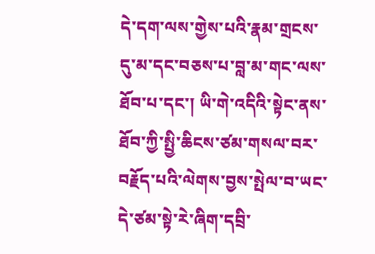དེ་དག་ལས་གྱེས་པའི་རྣམ་གྲངས་དུ་མ་དང་བཅས་པ་བླ་མ་གང་ལས་ཐོབ་པ་དང་། ཡི་གེ་འདིའི་སྟེང་ནས་ཐོབ་ཀྱི་སྤྱི་ཆིངས་ཙམ་གསལ་བར་བརྗོད་པའི་ལེགས་བྱས་སྤེལ་བ་ཡང་དེ་ཙམ་སྟེ་རེ་ཞིག་དབྲི་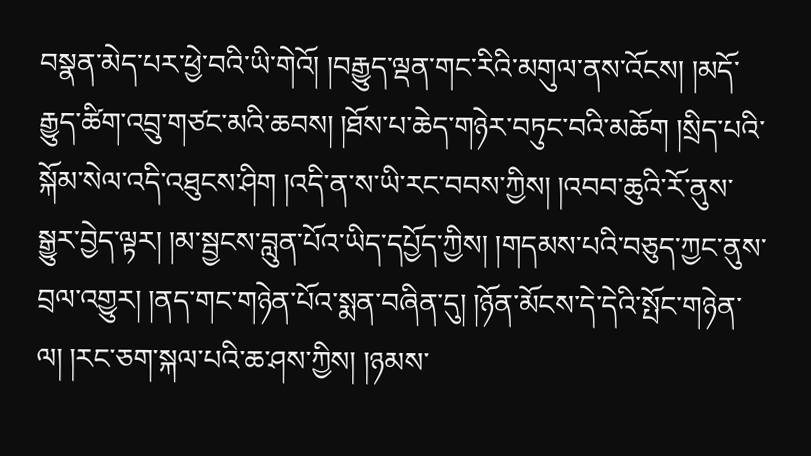བསྣན་མེད་པར་ཕྱེ་བའི་ཡི་གེའོ། །བརྒྱུད་ལྡན་གང་རིའི་མགུལ་ནས་འོངས། །མདོ་རྒྱུད་ཚིག་འབྲུ་གཙང་མའི་ཆབས། །ཐོས་པ་ཆེད་གཉེར་བཏུང་བའི་མཆོག །སྲིད་པའི་སྐོམ་སེལ་འདི་འཐུངས་ཤིག །འདི་ན་ས་ཡི་རང་བབས་ཀྱིས། །འབབ་ཆུའི་རོ་ནུས་སྒྱུར་བྱེད་ལྟར། །མ་སྦྱངས་བླུན་པོའ་ཡིད་དཔྱོད་ཀྱིས། །གདམས་པའི་བཅུད་ཀྱང་ནུས་བྲལ་འགྱུར། །ནད་གང་གཉེན་པོའ་སྨན་བཞིན་དུ། །ཉོན་མོངས་དེ་དེའི་སྤོང་གཉེན་ལ། །རང་ཅག་སྐལ་པའི་ཆ་ཤས་ཀྱིས། །ཉམས་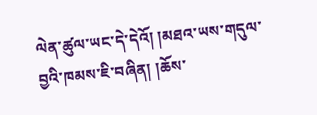ལེན་ཚུལ་ཡང་དེ་དེའོ། །མཐའ་ཡས་གདུལ་བྱའི་ཁམས་ཇི་བཞིན། །ཆོས་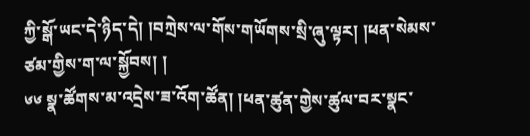ཀྱི་སྒོ་ཡང་དེ་ཉིད་དེ། །བཀྲེས་ལ་གོས་གཡོགས་སྲི་ཞུ་ལྟར། །ཕན་སེམས་ཙམ་གྱིས་ག་ལ་སྐྱོབས། །
༦༦ སྣ་ཚོགས་མ་འདྲེས་ཟ་འོག་ཚོན། །ཕན་ཚུན་གྱེས་ཚུལ་བར་སྣང་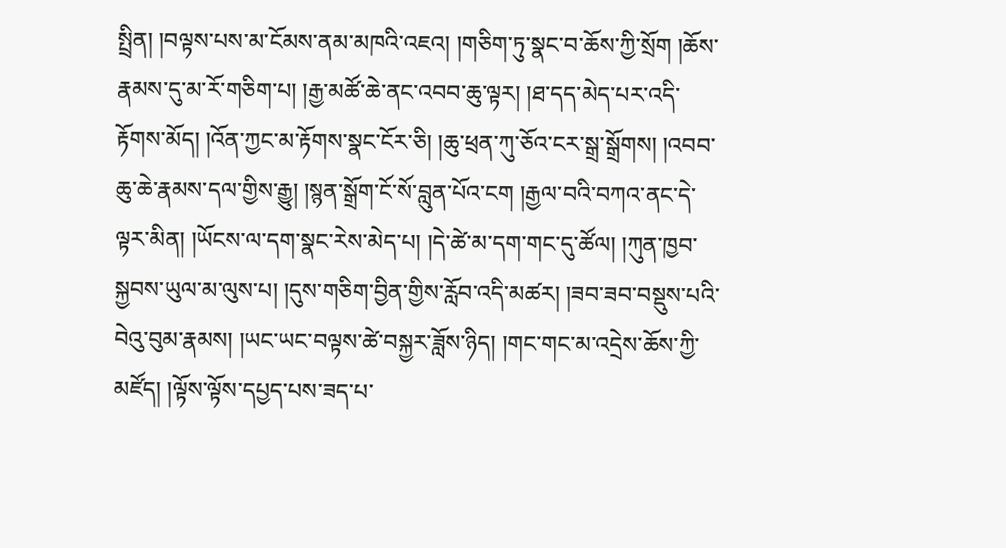སྤྲིན། །བལྟས་པས་མ་ངོམས་ནམ་མཁའི་འཇའ། །གཅིག་ཏུ་སྣང་བ་ཆོས་ཀྱི་སྲོག །ཆོས་རྣམས་དུ་མ་རོ་གཅིག་པ། །རྒྱ་མཚོ་ཆེ་ནང་འབབ་ཆུ་ལྟར། །ཐ་དད་མེད་པར་འདི་རྟོགས་མོད། །འོན་ཀྱང་མ་རྟོགས་སྣང་ངོར་ཅི། །ཆུ་ཕྲན་ཀུ་ཅོའ་ངར་སྒྲ་སྒྲོགས། །འབབ་ཆུ་ཆེ་རྣམས་དལ་གྱིས་རྒྱུ། །སྙན་སྒྲོག་ངོ་སོ་བླུན་པོའ་ངག །རྒྱལ་བའི་བཀའ་ནང་དེ་ལྟར་མིན། །ཡོངས་ལ་དག་སྣང་རེས་མེད་པ། །དེ་ཚེ་མ་དག་གང་དུ་ཚོལ། །ཀུན་ཁྱབ་སྐྱབས་ཡུལ་མ་ལུས་པ། །དུས་གཅིག་བྱིན་གྱིས་རློབ་འདི་མཚར། །ཟབ་ཟབ་བསྡུས་པའི་བེའུ་བུམ་རྣམས། །ཡང་ཡང་བལྟས་ཚེ་བསྐྱར་ཟློས་ཉིད། །གང་གང་མ་འདྲེས་ཆོས་ཀྱི་མཛོད། །ལྟོས་ལྟོས་དཔྱད་པས་ཟད་པ་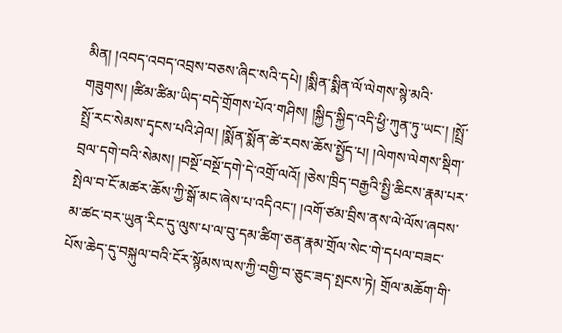མིན། །འབད་འབད་འབྲས་བཅས་ཞིང་སའི་དཔེ། །སྨིན་སྨིན་ལོ་ལེགས་སྙེ་མའི་གཟུགས། །ཚིམ་ཚིམ་ཡིད་བདེ་གྲོགས་པོའ་གཤིས། །སྐྱིད་སྐྱིད་འདི་ཕྱི་ཀུན་ཏུ་ཡང་། །སྤྲོ་སྤྲོ་རང་སེམས་དྭངས་པའི་ཤེལ། །སྨོན་སྨོན་ཚེ་རབས་ཆོས་སྤྱོད་པ། །ལེགས་ལེགས་སྡིག་བྲལ་དགེ་བའི་སེམས། །བསྔོ་བསྔོ་དགེ་དེ་འགྲོ་ལའོ། །ཅེས་ཁྲིད་བརྒྱའི་སྤྱི་ཆིངས་རྣམ་པར་སྤེལ་བ་ངོ་མཚར་ཆོས་ཀྱི་སྒོ་མང་ཞེས་པ་འདིའང་། །འགོ་ཙམ་བྲིས་ནས་ལེ་ལོས་ཞབས་མ་ཚང་བར་ཡུན་རིང་དུ་ལུས་པ་ལ་བུ་དམ་ཚིག་ཅན་རྣམ་གྲོལ་སེང་གེ་དཔལ་བཟང་པོས་ཆེད་དུ་བསྐུལ་བའི་ངོར་སྙོམས་ལས་ཀྱི་བགྱི་བ་ཅུང་ཟད་སྤངས་ཏེ། གྲོལ་མཆོག་གི་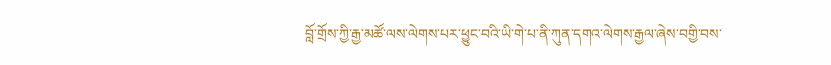བློ་གྲོས་ཀྱི་རྒྱ་མཚོ་ལས་ལེགས་པར་ཕྱུང་བའི་ཡི་གེ་པ་ནི་ཀུན་དགའ་ལེགས་རྒྱལ་ཞེས་བགྱི་བས་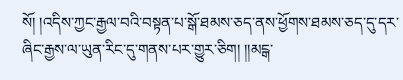སོ། །འདིས་ཀྱང་རྒྱལ་བའི་བསྟན་པ་སྒོ་ཐམས་ཅད་ནས་ཕྱོགས་ཐམས་ཅད་དུ་དར་ཞིང་རྒྱས་ལ་ཡུན་རིང་དུ་གནས་པར་གྱུར་ཅིག། །།མངྒ་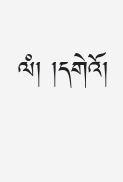ལཾ། །དགེའོ།